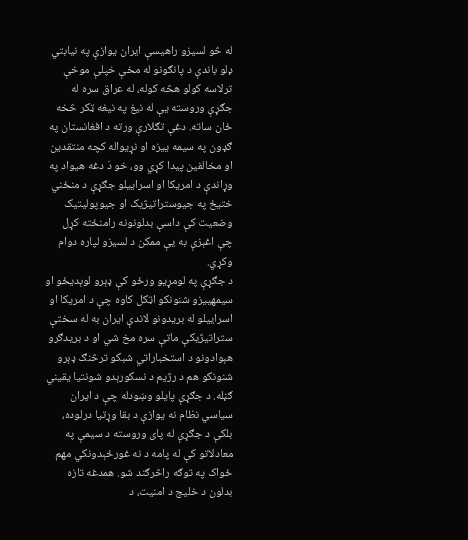له څو لسیزو راهیسې ايران يوازې په نيابتي ډلو باندې د پانګونو له مخې خپلې موخې ترلاسه کولو هڅه کوله، له عراق سره له جګړې وروسته يې له نيغ په نيغه ټکر څخه ځان ساته. دغې تګلارې ورته د افغانستان په ګډون په سيمه ييزه او نړیواله کچه منتقدين او مخالفين پيدا کړي وو، خو دَ دغه هیواد په وړاندې د امريکا او اسراییلو جګړې د منځني ختيځ په جيوستراتيژيک او جيوپوليتيک وضعیت کې داسې بدلونونه رامنځته کړل چې اغېزې به يې ممکن د لسيزو لپاره دوام وکړي.
د جګړې په لومړيو ورځو کې ډېرو لوېديځو او سيمهييزو شنونکو اټکل کاوه چې د امريکا او اسراییلو له بريدونو لاندې ايران به له سختې ستراتيژيکې ماتې سره مخ شي او د بريدګرو هېوادونو د استخباراتي شبکو ترڅنګ ډېرو شنونکو هم د رژيم د نسکورېدو شونتیا يقيني ګڼله. د جګړې پايلو وښودله چې د ايران سياسي نظام نه يوازې د بقا وړتیا درلوده، بلکې د جګړې له پای وروسته د سيمې په معادلاتو کې له پامه د نه غورځېدونکي مهم ځواک په توګه راڅرګند شو. همدغه تازه بدلون د خليج د امنيت، د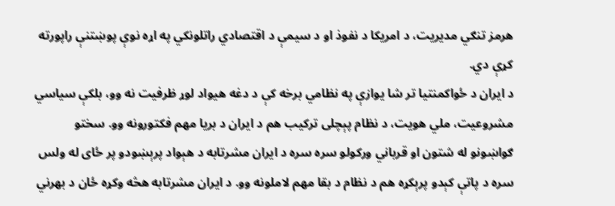هرمز تنګي مديريت، د امريکا د نفوذ او د سيمې د اقتصادي راتلونکي په اړه نوې پوښتنې راپورته کړې دي.
د ايران د ځواکمنتيا تر شا يوازې په نظامي برخه کې د دغه هیواد لوړ ظرفيت نه وو، بلکې سياسي مشروعيت، ملي هويت، د نظام پېچلی ترکيب هم د ايران د بريا مهم فکتورونه وو. سختو ګواښونو له شتون او قرباني ورکولو سره سره د ايران مشرتابه د هېواد پرېښودو پر ځای له ولس سره د پاتې کېدو پرېکړه هم د نظام د بقا مهم لاملونه وو. د ايران مشرتابه هڅه وکړه ځان د بهرني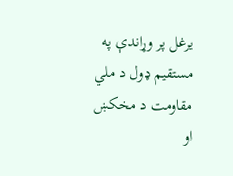يرغل پر وړاندې په مستقیم ډول د ملي مقاومت د مخکښ او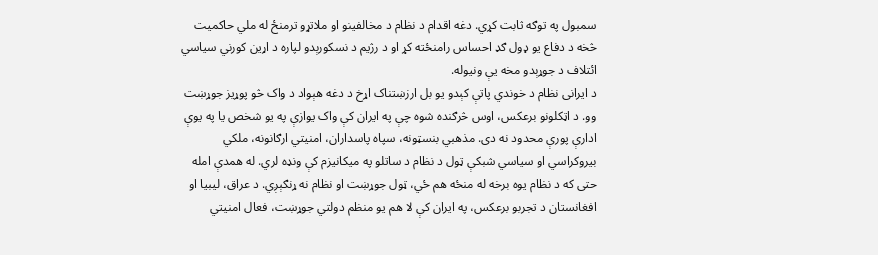سمبول په توګه ثابت کړي. دغه اقدام د نظام د مخالفينو او ملاتړو ترمنځ له ملي حاکميت څخه د دفاع يو ډول ګډ احساس رامنځته کړ او د رژيم د نسکورېدو لپاره د اړين کورني سياسي ائتلاف د جوړېدو مخه يې ونيوله.
د ايرانى نظام د خوندي پاتې کېدو يو بل ارزښتناک اړخ د دغه هېواد د واک څو پوړيز جوړښت وو. د اټکلونو برعکس، اوس څرګنده شوه چې په ايران کې واک يوازې په يو شخص يا په يوې ادارې پورې محدود نه دى. مذهبي بنسټونه، سپاه پاسداران، امنيتي ارګانونه، ملکي بيروکراسي او سياسي شبکې ټول د نظام د ساتلو په ميکانيزم کې ونډه لري. له همدې امله حتی که د نظام يوه برخه له منځه هم ځي، ټول جوړښت او نظام نه ړنګېږي. د عراق، ليبيا او افغانستان د تجربو برعکس، په ايران کې لا هم يو منظم دولتي جوړښت، فعال امنيتي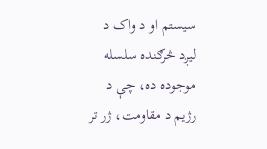سيستم او د واک د ليږد څرګنده سلسله موجوده ده، چې د رژيم د مقاومت، ژر تر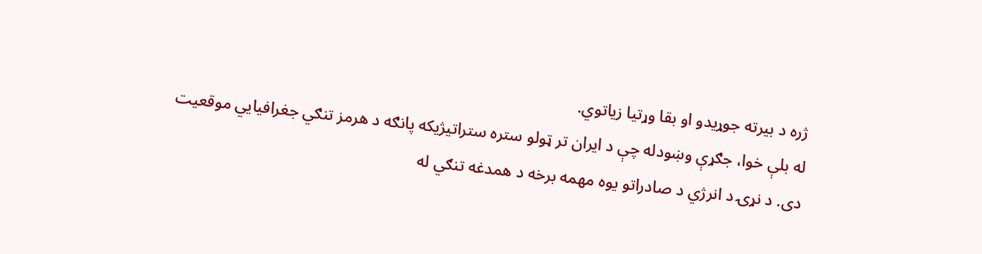ژره د بيرته جوړيدو او بقا وړتيا زياتوي.
له بلې خوا، جګړې وښودله چې د ايران تر ټولو ستره ستراتيژيکه پانګه د هرمز تنګي جغرافيايي موقعيت دی. د نړۍ د انرژي د صادراتو يوه مهمه برخه د همدغه تنګي له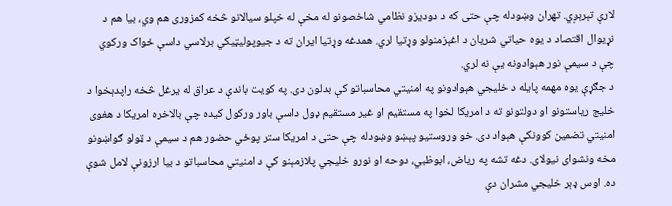لارې تېرېږي. تهران وښودله چې حتی که د دوديزو نظامي شاخصونو له مخې له خپلو سيالانو څخه کمزوری هم وي، بيا هم د نړيوال اقتصاد د يوه حياتي شريان د اغېزمنولو وړتيا لري. همدغه وړتيا ايران ته د جيوپوليټيکي برلاسي داسې ځواک ورکوي چې د سيمې نور هېوادونه يې نه لري.
د جګړې يوه مهمه پايله د خليجي هېوادونو په امنيتي محاسباتو کې بدلون دی. په کويت باندې د عراق له يرغل څخه راپدېخوا د خليج رياستونو او دولتونو ته د امريکا لخوا په مستقیم او غیر مستقیم ډول داسې باور ورکول کيده چې بالاخره امريکا د هغوى امنيتي تضمين کوونکې هېواد دى. خو وروستيو پېښو وښودله چې حتی د امريکا ستر پوځي حضور هم د سيمې د ټولو ګواښونو مخه ونشواى نيولای. دغه تشه په رياض، ابوظبي، دوحه او نورو خليجي پلازمېنو کې د امنيتي محاسباتو د بيا ارزونې لامل شوې ده. اوس ډېر خليجي مشران دې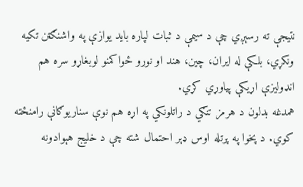نتيجې ته رسېږي چې د سيمې د ثبات لپاره بايد يوازې په واشنګټن تکيه ونکړي، بلکې له ايران، چين، هند او نورو ځواکمنو لوبغاړو سره هم انډوليزې اړيکې پياوړي کړي.
همدغه بدلون د هرمز تنګي د راتلونکي په اړه هم نوې سناريوګانې رامنځته کوي. د پخوا په پرتله اوس ډېر احتمال شته چې د خليج هېوادونه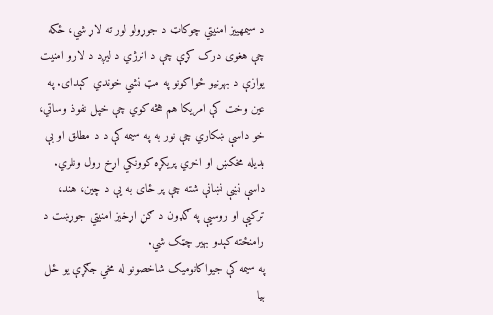د سيمهييز امنيتي چوکاټ د جوړولو لور ته لاړ شي، ځکه چې هغوى درک کړې چې د انرژي د ليږد د لارو امنيت يوازې د بهرنيو ځواکونو په مټ نشي خوندي کېدای. په عين وخت کې امريکا هم هڅه کوي چې خپل نفوذ وساتي، خو داسې ښکاري چې نور به په سيمه کې د د مطلق او بې بديله مخکښ او اخري پريکړه کوونکي اړخ رول ونلري. داسې نښې نښانې شته چې پر ځای به يې د چين، هند، ترکيې او روسيې په ګډون د ګڼ اړخيز امنيتي جوړښت د رامنځته کېدو بهير چټک شي.
په سيمه کې جيواکانوميک شاخصونو له مخي جګړې يو ځل بيا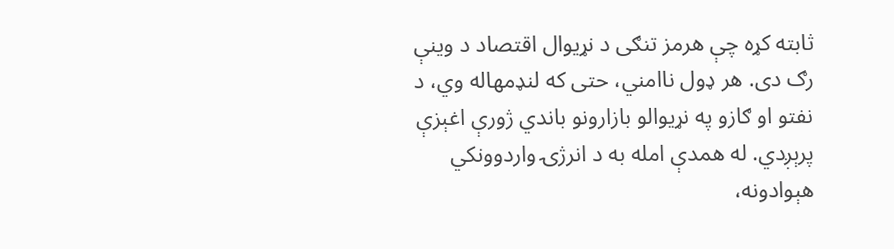ثابته کړه چې هرمز تنګی د نړيوال اقتصاد د وينې رګ دی. هر ډول ناامني، حتی که لنډمهاله وي، د نفتو او ګازو په نړيوالو بازارونو باندي ژورې اغېزې پرېږدي. له همدې امله به د انرژۍ واردوونکي هېوادونه،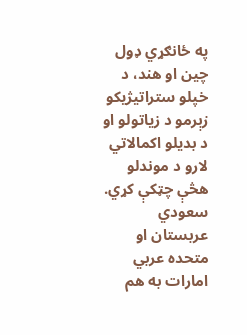په ځانګړي ډول چين او هند، د خپلو ستراتيژيکو زېرمو د زياتولو او د بديلو اکمالاتي لارو د موندلو هڅې چټکې کړي. سعودي عربستان او متحده عربي امارات به هم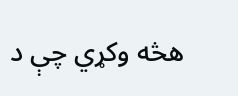هڅه وکړي چې د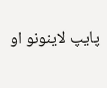پايپ لاينونو او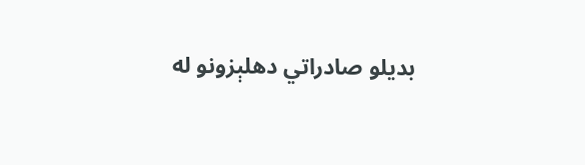بديلو صادراتي دهلېزونو له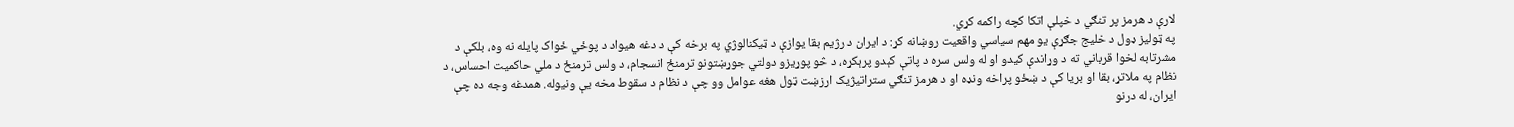لارې د هرمز پر تنګي د خپلې اتکا کچه راکمه کړي.
په ټوليز ډول د خليج جګړې يو مهم سياسي واقعيت روښانه کړ: د ايران د رژيم بقا يوازې د ټيکنالوژي په برخه کې د دغه هیواد د پوځي ځواک پايله نه وه، بلکې د مشرتابه لخوا قرباني ته د وړاندې کيدو او له ولس سره د پاتې کېدو پرېکړه، د څو پوړيزو دولتي جوړښتونو ترمنځ انسجام، د ولس ترمنځ د ملي حاکميت احساس، د نظام په ملاتړ، بقا او بريا کې د ښځو پراخه ونډه او د هرمز تنګي ستراتيژيک ارزښت ټول هغه عوامل وو چې د نظام د سقوط مخه يې ونيوله. همدغه وجه ده چې ايران، له درنو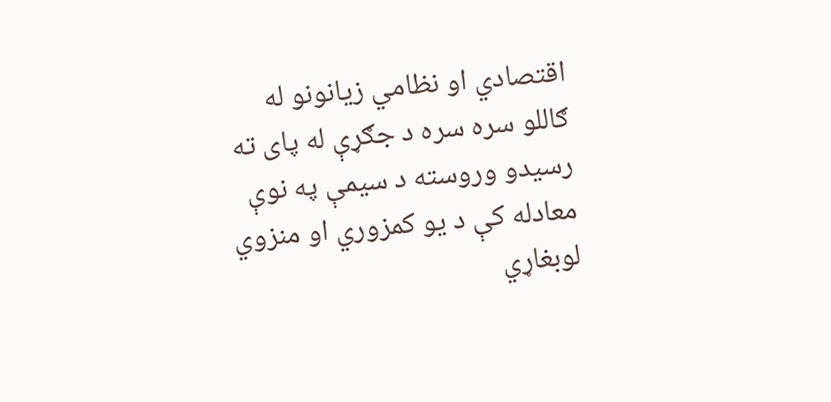اقتصادي او نظامي زيانونو له ګاللو سره سره د جګړې له پای ته رسيدو وروسته د سيمې په نوې معادله کې د يو کمزوري او منزوي لوبغاړي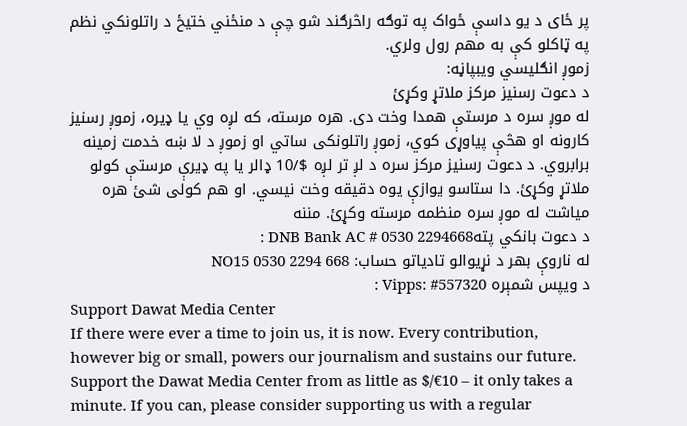پر ځای د يو داسې ځواک په توګه راڅرګند شو چې د منځني ختيځ د راتلونکي نظم په ټاکلو کې به مهم رول ولري.
زموږ انګلیسي ویبپاڼه:
د دعوت رسنیز مرکز ملاتړ وکړئ
له موږ سره د مرستې همدا وخت دی. هره مرسته، که لږه وي یا ډیره، زموږ رسنیز کارونه او هڅې پیاوړی کوي، زموږ راتلونکی ساتي او زموږ د لا ښه خدمت زمینه برابروي. د دعوت رسنیز مرکز سره د لږ تر لږه $/10 ډالر یا په ډیرې مرستې کولو ملاتړ وکړئ. دا ستاسو یوازې یوه دقیقه وخت نیسي. او هم کولی شئ هره میاشت له موږ سره منظمه مرسته وکړئ. مننه
د دعوت بانکي پتهDNB Bank AC # 0530 2294668 :
له ناروې بهر د نړیوالو تادیاتو حساب: NO15 0530 2294 668
د ویپس شمېره Vipps: #557320 :
Support Dawat Media Center
If there were ever a time to join us, it is now. Every contribution, however big or small, powers our journalism and sustains our future. Support the Dawat Media Center from as little as $/€10 – it only takes a minute. If you can, please consider supporting us with a regular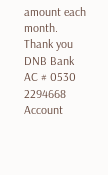amount each month. Thank you
DNB Bank AC # 0530 2294668
Account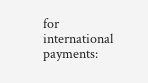for international payments: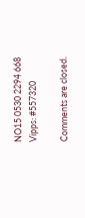NO15 0530 2294 668
Vipps: #557320

Comments are closed.